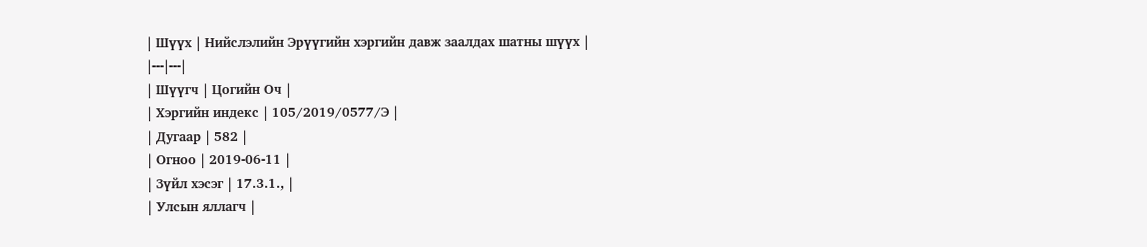| Шүүх | Нийслэлийн Эрүүгийн хэргийн давж заалдах шатны шүүх |
|---|---|
| Шүүгч | Цогийн Оч |
| Хэргийн индекс | 105/2019/0577/Э |
| Дугаар | 582 |
| Огноо | 2019-06-11 |
| Зүйл хэсэг | 17.3.1., |
| Улсын яллагч |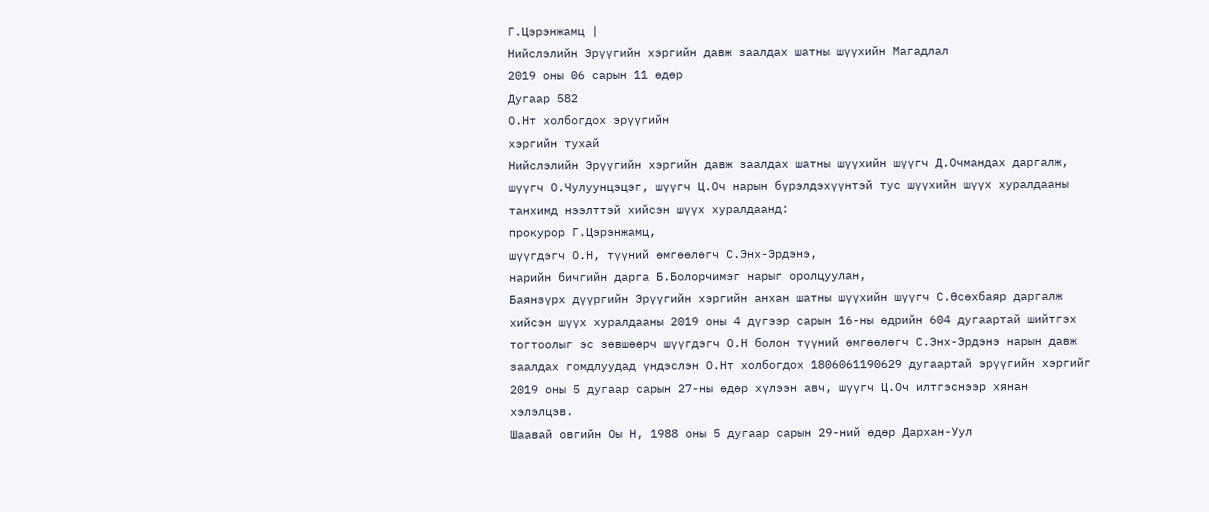Г.Цэрэнжамц |
Нийслэлийн Эрүүгийн хэргийн давж заалдах шатны шүүхийн Магадлал
2019 оны 06 сарын 11 өдөр
Дугаар 582
О.Нт холбогдох эрүүгийн
хэргийн тухай
Нийслэлийн Эрүүгийн хэргийн давж заалдах шатны шүүхийн шүүгч Д.Очмандах даргалж, шүүгч О.Чулуунцэцэг, шүүгч Ц.Оч нарын бүрэлдэхүүнтэй тус шүүхийн шүүх хуралдааны танхимд нээлттэй хийсэн шүүх хуралдаанд:
прокурор Г.Цэрэнжамц,
шүүгдэгч О.Н, түүний өмгөөлөгч С.Энх-Эрдэнэ,
нарийн бичгийн дарга Б.Болорчимэг нарыг оролцуулан,
Баянзүрх дүүргийн Эрүүгийн хэргийн анхан шатны шүүхийн шүүгч С.Өсөхбаяр даргалж хийсэн шүүх хуралдааны 2019 оны 4 дүгээр сарын 16-ны өдрийн 604 дугаартай шийтгэх тогтоолыг эс зөвшөөрч шүүгдэгч О.Н болон түүний өмгөөлөгч С.Энх-Эрдэнэ нарын давж заалдах гомдлуудад үндэслэн О.Нт холбогдох 1806061190629 дугаартай эрүүгийн хэргийг 2019 оны 5 дугаар сарын 27-ны өдөр хүлээн авч, шүүгч Ц.Оч илтгэснээр хянан хэлэлцэв.
Шаавай овгийн Оы Н, 1988 оны 5 дугаар сарын 29-ний өдөр Дархан-Уул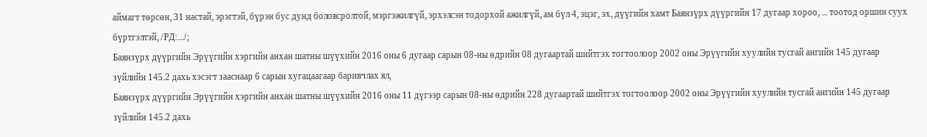аймагт төрсөн, 31 настай, эрэгтэй, бүрэн бус дунд боловсролтой, мэргэжилгүй, эрхэлсэн тодорхой ажилгүй, ам бүл 4, эцэг, эх, дүүгийн хамт Баянзүрх дүүргийн 17 дугаар хороо, ... тоотод оршин суух бүртгэлтэй, /РД:.../;
Баянзүрх дүүргийн Эрүүгийн хэргийн анхан шатны шүүхийн 2016 оны 6 дугаар сарын 08-ны өдрийн 08 дугаартай шийтгэх тогтоолоор 2002 оны Эрүүгийн хуулийн тусгай ангийн 145 дугаар зүйлийн 145.2 дахь хэсэгт зааснаар 6 сарын хугацаагаар баривчлах ял,
Баянзүрх дүүргийн Эрүүгийн хэргийн анхан шатны шүүхийн 2016 оны 11 дүгээр сарын 08-ны өдрийн 228 дугаартай шийтгэх тогтоолоор 2002 оны Эрүүгийн хуулийн тусгай ангийн 145 дугаар зүйлийн 145.2 дахь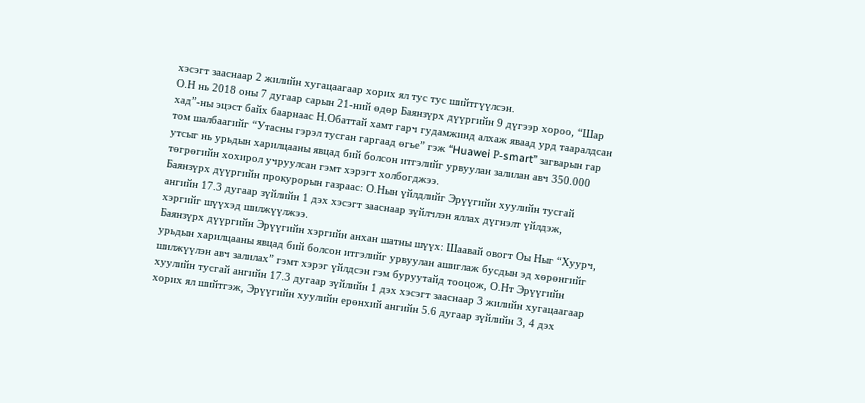хэсэгт зааснаар 2 жилийн хугацаагаар хорих ял тус тус шийтгүүлсэн.
О.Н нь 2018 оны 7 дугаар сарын 21-ний өдөр Баянзүрх дүүргийн 9 дүгээр хороо, “Шар хад”-ны эцэст байх баарнаас Н.Обаттай хамт гарч гудамжинд алхаж яваад урд тааралдсан том шалбаагийг “Утасны гэрэл тусган гаргаад өгье” гэж “Huawei Р-smart” загварын гар утсыг нь урьдын харилцааны явцад бий болсон итгэлийг урвуулан залилан авч 350.000 төгрөгийн хохирол учруулсан гэмт хэрэгт холбогджээ.
Баянзүрх дүүргийн прокурорын газраас: О.Нын үйлдлийг Эрүүгийн хуулийн тусгай ангийн 17.3 дугаар зүйлийн 1 дэх хэсэгт зааснаар зүйлчлэн яллах дүгнэлт үйлдэж, хэргийг шүүхэд шилжүүлжээ.
Баянзүрх дүүргийн Эрүүгийн хэргийн анхан шатны шүүх: Шаавай овогт Оы Ныг “Хуурч, урьдын харилцааны явцад бий болсон итгэлийг урвуулан ашиглаж бусдын эд хөрөнгийг шилжүүлэн авч залилах” гэмт хэрэг үйлдсэн гэм буруутайд тооцож, О.Нт Эрүүгийн хуулийн тусгай ангийн 17.3 дугаар зүйлийн 1 дэх хэсэгт зааснаар 3 жилийн хугацаагаар хорих ял шийтгэж, Эрүүгийн хуулийн ерөнхий ангийн 5.6 дугаар зүйлийн 3, 4 дэх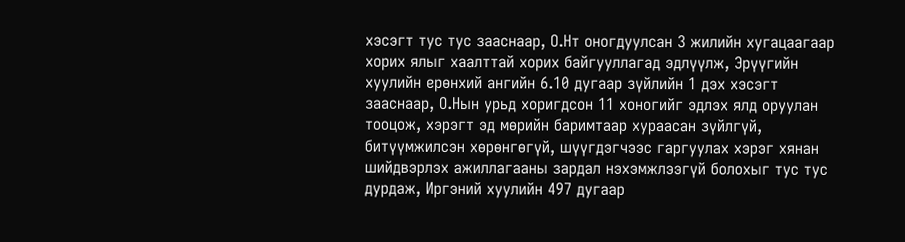хэсэгт тус тус зааснаар, О.Нт оногдуулсан 3 жилийн хугацаагаар хорих ялыг хаалттай хорих байгууллагад эдлүүлж, Эрүүгийн хуулийн ерөнхий ангийн 6.10 дугаар зүйлийн 1 дэх хэсэгт зааснаар, О.Нын урьд хоригдсон 11 хоногийг эдлэх ялд оруулан тооцож, хэрэгт эд мөрийн баримтаар хураасан зүйлгүй, битүүмжилсэн хөрөнгөгүй, шүүгдэгчээс гаргуулах хэрэг хянан шийдвэрлэх ажиллагааны зардал нэхэмжлээгүй болохыг тус тус дурдаж, Иргэний хуулийн 497 дугаар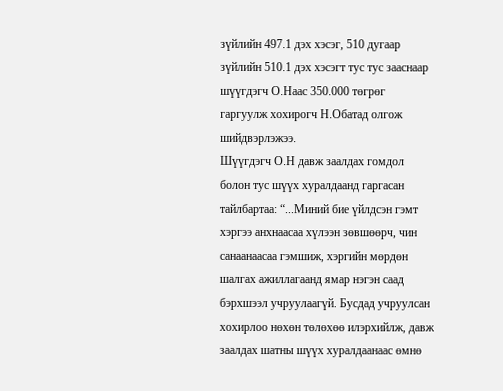зүйлийн 497.1 дэх хэсэг, 510 дугаар зүйлийн 510.1 дэх хэсэгт тус тус зааснаар шүүгдэгч О.Наас 350.000 төгрөг гаргуулж хохирогч Н.Обатад олгож шийдвэрлэжээ.
Шүүгдэгч О.Н давж заалдах гомдол болон тус шүүх хуралдаанд гаргасан тайлбартаа: “...Миний бие үйлдсэн гэмт хэргээ анхнаасаа хүлээн зөвшөөрч, чин санаанаасаа гэмшиж, хэргийн мөрдөн шалгах ажиллагаанд ямар нэгэн саад бэрхшээл учруулаагүй. Бусдад учруулсан хохирлоо нөхөн төлөхөө илэрхийлж, давж заалдах шатны шүүх хуралдаанаас өмнө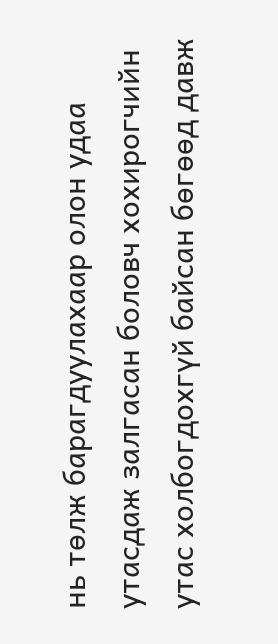нь төлж барагдуулахаар олон удаа утасдаж залгасан боловч хохирогчийн утас холбогдохгүй байсан бөгөөд давж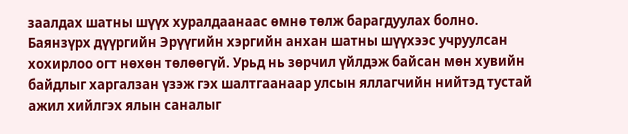заалдах шатны шүүх хуралдаанаас өмнө төлж барагдуулах болно. Баянзүрх дүүргийн Эрүүгийн хэргийн анхан шатны шүүхээс учруулсан хохирлоо огт нөхөн төлөөгүй. Урьд нь зөрчил үйлдэж байсан мөн хувийн байдлыг харгалзан үзэж гэх шалтгаанаар улсын яллагчийн нийтэд тустай ажил хийлгэх ялын саналыг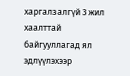харгалзалгүй 3 жил хаалттай байгууллагад ял эдлүүлэхээр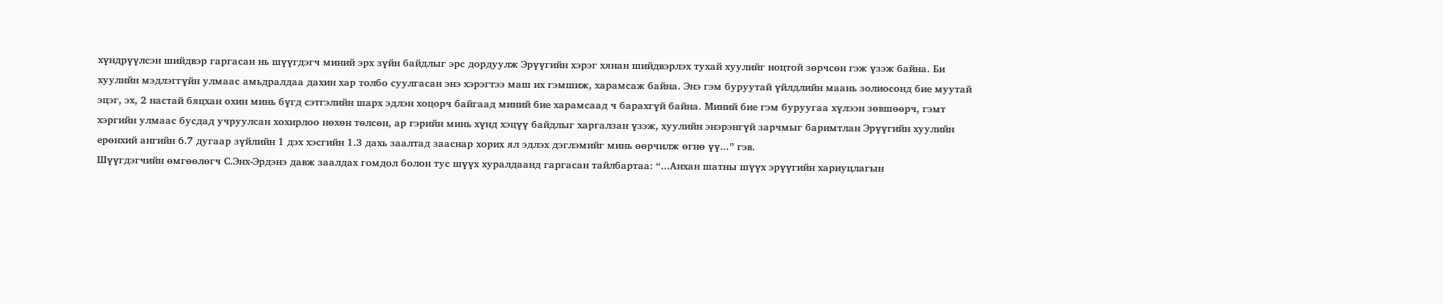хүндрүүлсэн шийдвэр гаргасан нь шүүгдэгч миний эрх зүйн байдлыг эрс дордуулж Эрүүгийн хэрэг хянан шийдвэрлэх тухай хуулийг ноцтой зөрчсөн гэж үзэж байна. Би хуулийн мэдлэггүйн улмаас амьдралдаа дахин хар толбо суулгасан энэ хэрэгтээ маш их гэмшиж, харамсаж байна. Энэ гэм буруутай үйлдлийн маань золиосонд бие муутай эцэг, эх, 2 настай бяцхан охин минь бүгд сэтгэлийн шарх эдлэн хоцорч байгаад миний бие харамсаад ч барахгүй байна. Миний бие гэм буруугаа хүлээн зөвшөөрч, гэмт хэргийн улмаас бусдад учруулсан хохирлоо нөхөн төлсөн, ар гэрийн минь хүнд хэцүү байдлыг харгалзан үзэж, хуулийн энэрэнгүй зарчмыг баримтлан Эрүүгийн хуулийн ерөнхий ангийн 6.7 дугаар зүйлийн 1 дэх хэсгийн 1.3 дахь заалтад зааснар хорих ял эдлэх дэглэмийг минь өөрчилж өгнө үү...” гэв.
Шүүгдэгчийн өмгөөлөгч С.Энх-Эрдэнэ давж заалдах гомдол болон тус шүүх хуралдаанд гаргасан тайлбартаа: “...Анхан шатны шүүх эрүүгийн хариуцлагын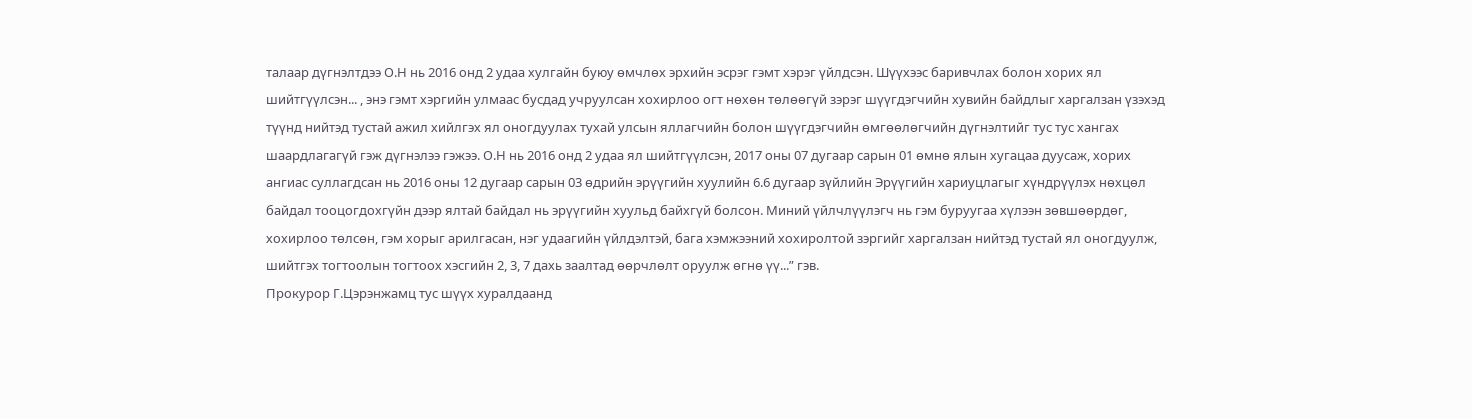талаар дүгнэлтдээ О.Н нь 2016 онд 2 удаа хулгайн буюу өмчлөх эрхийн эсрэг гэмт хэрэг үйлдсэн. Шүүхээс баривчлах болон хорих ял шийтгүүлсэн... , энэ гэмт хэргийн улмаас бусдад учруулсан хохирлоо огт нөхөн төлөөгүй зэрэг шүүгдэгчийн хувийн байдлыг харгалзан үзэхэд түүнд нийтэд тустай ажил хийлгэх ял оногдуулах тухай улсын яллагчийн болон шүүгдэгчийн өмгөөлөгчийн дүгнэлтийг тус тус хангах шаардлагагүй гэж дүгнэлээ гэжээ. О.Н нь 2016 онд 2 удаа ял шийтгүүлсэн, 2017 оны 07 дугаар сарын 01 өмнө ялын хугацаа дуусаж, хорих ангиас суллагдсан нь 2016 оны 12 дугаар сарын 03 өдрийн эрүүгийн хуулийн 6.6 дугаар зүйлийн Эрүүгийн хариуцлагыг хүндрүүлэх нөхцөл байдал тооцогдохгүйн дээр ялтай байдал нь эрүүгийн хуульд байхгүй болсон. Миний үйлчлүүлэгч нь гэм буруугаа хүлээн зөвшөөрдөг, хохирлоо төлсөн, гэм хорыг арилгасан, нэг удаагийн үйлдэлтэй, бага хэмжээний хохиролтой зэргийг харгалзан нийтэд тустай ял оногдуулж, шийтгэх тогтоолын тогтоох хэсгийн 2, 3, 7 дахь заалтад өөрчлөлт оруулж өгнө үү...” гэв.
Прокурор Г.Цэрэнжамц тус шүүх хуралдаанд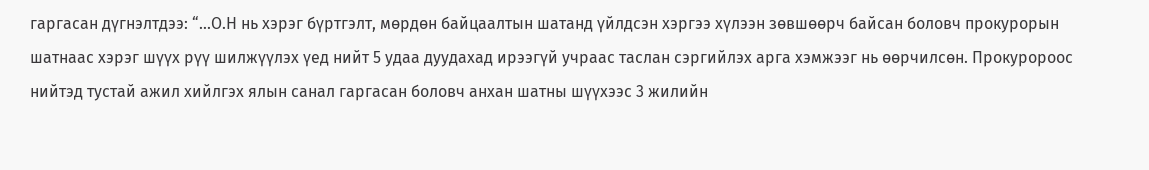гаргасан дүгнэлтдээ: “...О.Н нь хэрэг бүртгэлт, мөрдөн байцаалтын шатанд үйлдсэн хэргээ хүлээн зөвшөөрч байсан боловч прокурорын шатнаас хэрэг шүүх рүү шилжүүлэх үед нийт 5 удаа дуудахад ирээгүй учраас таслан сэргийлэх арга хэмжээг нь өөрчилсөн. Прокуророос нийтэд тустай ажил хийлгэх ялын санал гаргасан боловч анхан шатны шүүхээс 3 жилийн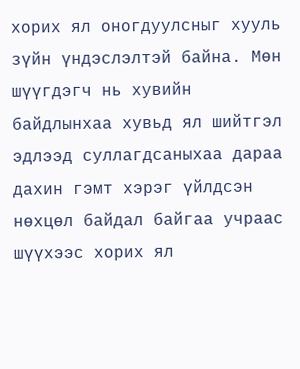хорих ял оногдуулсныг хууль зүйн үндэслэлтэй байна. Мөн шүүгдэгч нь хувийн байдлынхаа хувьд ял шийтгэл эдлээд суллагдсаныхаа дараа дахин гэмт хэрэг үйлдсэн нөхцөл байдал байгаа учраас шүүхээс хорих ял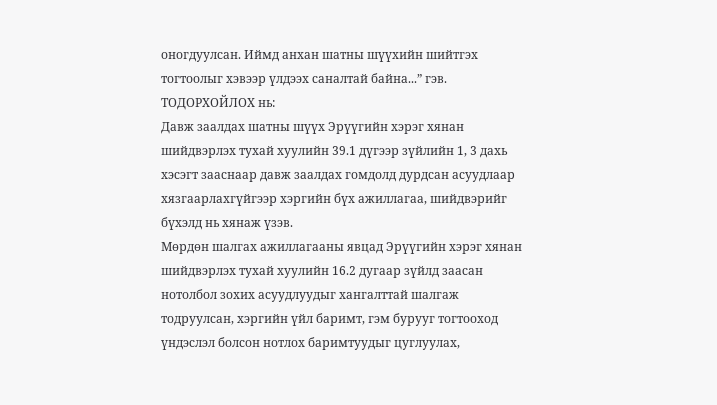оногдуулсан. Иймд анхан шатны шүүхийн шийтгэх тогтоолыг хэвээр үлдээх саналтай байна...” гэв.
ТОДОРХОЙЛОХ нь:
Давж заалдах шатны шүүх Эрүүгийн хэрэг хянан шийдвэрлэх тухай хуулийн 39.1 дүгээр зүйлийн 1, 3 дахь хэсэгт зааснаар давж заалдах гомдолд дурдсан асуудлаар хязгаарлахгүйгээр хэргийн бүх ажиллагаа, шийдвэрийг бүхэлд нь хянаж үзэв.
Мөрдөн шалгах ажиллагааны явцад Эрүүгийн хэрэг хянан шийдвэрлэх тухай хуулийн 16.2 дугаар зүйлд заасан нотолбол зохих асуудлуудыг хангалттай шалгаж тодруулсан, хэргийн үйл баримт, гэм бурууг тогтооход үндэслэл болсон нотлох баримтуудыг цуглуулах,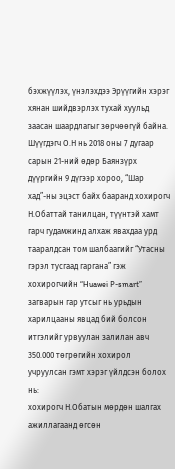бэхжүүлэх, үнэлэхдээ Эрүүгийн хэрэг хянан шийдвэрлэх тухай хуульд заасан шаардлагыг зөрчөөгүй байна.
Шүүгдэгч О.Н нь 2018 оны 7 дугаар сарын 21-ний өдөр Баянзүрх дүүргийн 9 дүгээр хороо, “Шар хад”-ны эцэст байх бааранд хохирогч Н.Обаттай танилцан, түүнтэй хамт гарч гудамжинд алхаж явахдаа урд тааралдсан том шалбаагийг “Утасны гэрэл тусгаад гаргана” гэж хохирогчийн “Huawei Р-smart” загварын гар утсыг нь урьдын харилцааны явцад бий болсон итгэлийг урвуулан залилан авч 350.000 төгрөгийн хохирол учруулсан гэмт хэрэг үйлдсэн болох нь:
хохирогч Н.Обатын мөрдөн шалгах ажиллагаанд өгсөн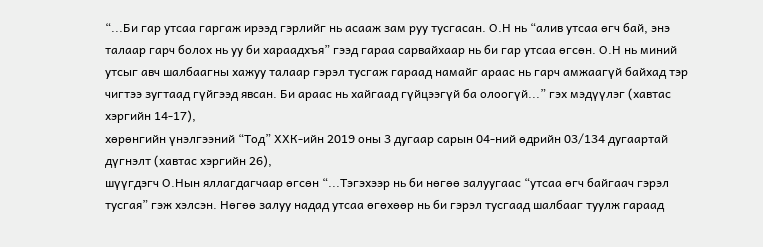“...Би гар утсаа гаргаж ирээд гэрлийг нь асааж зам руу тусгасан. О.Н нь “алив утсаа өгч бай, энэ талаар гарч болох нь уу би хараадхъя” гээд гараа сарвайхаар нь би гар утсаа өгсөн. О.Н нь миний утсыг авч шалбаагны хажуу талаар гэрэл тусгаж гараад намайг араас нь гарч амжаагүй байхад тэр чигтээ зугтаад гүйгээд явсан. Би араас нь хайгаад гүйцээгүй ба олоогүй...” гэх мэдүүлэг (хавтас хэргийн 14-17),
хөрөнгийн үнэлгээний “Тод” ХХК-ийн 2019 оны 3 дугаар сарын 04-ний өдрийн 03/134 дугаартай дүгнэлт (хавтас хэргийн 26),
шүүгдэгч О.Нын яллагдагчаар өгсөн “...Тэгэхээр нь би нөгөө залуугаас “утсаа өгч байгаач гэрэл тусгая” гэж хэлсэн. Нөгөө залуу надад утсаа өгөхөөр нь би гэрэл тусгаад шалбааг туулж гараад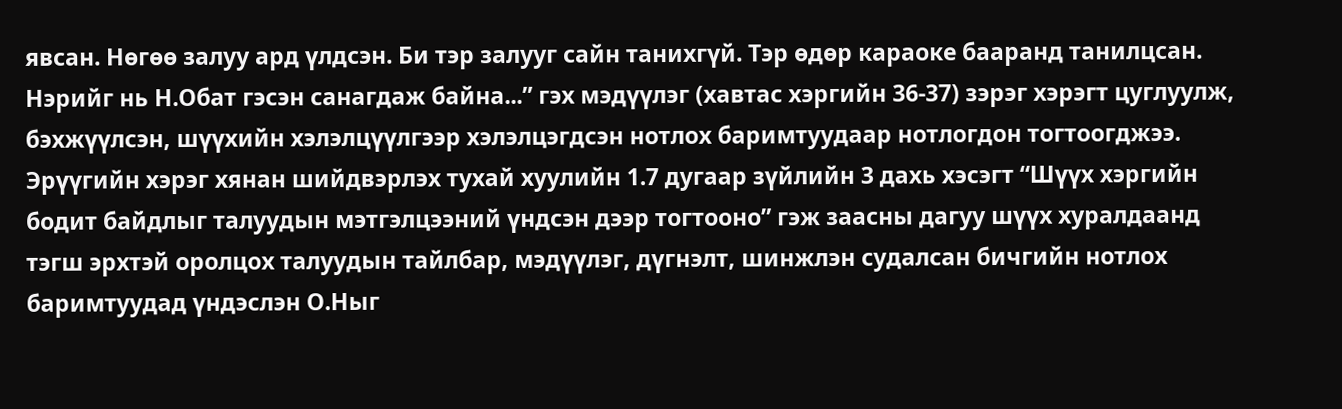явсан. Нөгөө залуу ард үлдсэн. Би тэр залууг сайн танихгүй. Тэр өдөр караоке бааранд танилцсан. Нэрийг нь Н.Обат гэсэн санагдаж байна...” гэх мэдүүлэг (хавтас хэргийн 36-37) зэрэг хэрэгт цуглуулж, бэхжүүлсэн, шүүхийн хэлэлцүүлгээр хэлэлцэгдсэн нотлох баримтуудаар нотлогдон тогтоогджээ.
Эрүүгийн хэрэг хянан шийдвэрлэх тухай хуулийн 1.7 дугаар зүйлийн 3 дахь хэсэгт “Шүүх хэргийн бодит байдлыг талуудын мэтгэлцээний үндсэн дээр тогтооно” гэж заасны дагуу шүүх хуралдаанд тэгш эрхтэй оролцох талуудын тайлбар, мэдүүлэг, дүгнэлт, шинжлэн судалсан бичгийн нотлох баримтуудад үндэслэн О.Ныг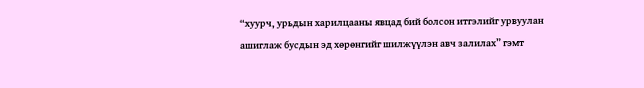“хуурч, урьдын харилцааны явцад бий болсон итгэлийг урвуулан ашиглаж бусдын эд хөрөнгийг шилжүүлэн авч залилах” гэмт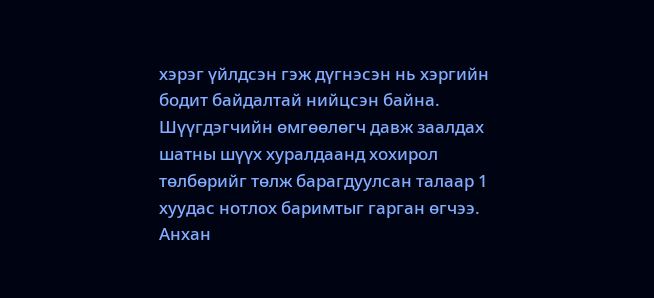хэрэг үйлдсэн гэж дүгнэсэн нь хэргийн бодит байдалтай нийцсэн байна.
Шүүгдэгчийн өмгөөлөгч давж заалдах шатны шүүх хуралдаанд хохирол төлбөрийг төлж барагдуулсан талаар 1 хуудас нотлох баримтыг гарган өгчээ.
Анхан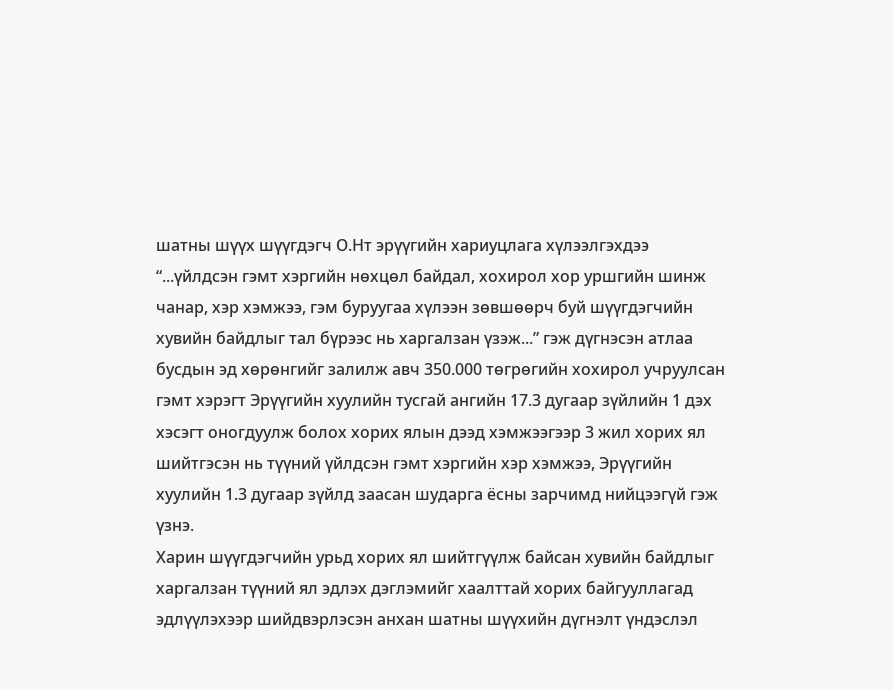шатны шүүх шүүгдэгч О.Нт эрүүгийн хариуцлага хүлээлгэхдээ “...үйлдсэн гэмт хэргийн нөхцөл байдал, хохирол хор уршгийн шинж чанар, хэр хэмжээ, гэм буруугаа хүлээн зөвшөөрч буй шүүгдэгчийн хувийн байдлыг тал бүрээс нь харгалзан үзэж...” гэж дүгнэсэн атлаа бусдын эд хөрөнгийг залилж авч 350.000 төгрөгийн хохирол учруулсан гэмт хэрэгт Эрүүгийн хуулийн тусгай ангийн 17.3 дугаар зүйлийн 1 дэх хэсэгт оногдуулж болох хорих ялын дээд хэмжээгээр 3 жил хорих ял шийтгэсэн нь түүний үйлдсэн гэмт хэргийн хэр хэмжээ, Эрүүгийн хуулийн 1.3 дугаар зүйлд заасан шударга ёсны зарчимд нийцээгүй гэж үзнэ.
Харин шүүгдэгчийн урьд хорих ял шийтгүүлж байсан хувийн байдлыг харгалзан түүний ял эдлэх дэглэмийг хаалттай хорих байгууллагад эдлүүлэхээр шийдвэрлэсэн анхан шатны шүүхийн дүгнэлт үндэслэл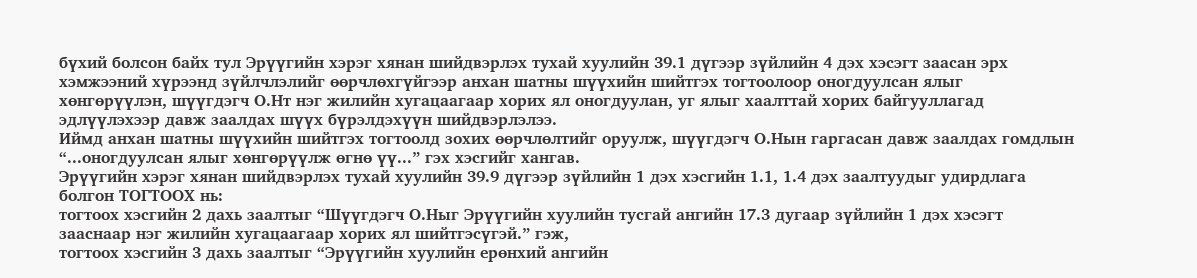бүхий болсон байх тул Эрүүгийн хэрэг хянан шийдвэрлэх тухай хуулийн 39.1 дүгээр зүйлийн 4 дэх хэсэгт заасан эрх хэмжээний хүрээнд зүйлчлэлийг өөрчлөхгүйгээр анхан шатны шүүхийн шийтгэх тогтоолоор оногдуулсан ялыг хөнгөрүүлэн, шүүгдэгч О.Нт нэг жилийн хугацаагаар хорих ял оногдуулан, уг ялыг хаалттай хорих байгууллагад эдлүүлэхээр давж заалдах шүүх бүрэлдэхүүн шийдвэрлэлээ.
Иймд анхан шатны шүүхийн шийтгэх тогтоолд зохих өөрчлөлтийг оруулж, шүүгдэгч О.Нын гаргасан давж заалдах гомдлын “...оногдуулсан ялыг хөнгөрүүлж өгнө үү...” гэх хэсгийг хангав.
Эрүүгийн хэрэг хянан шийдвэрлэх тухай хуулийн 39.9 дүгээр зүйлийн 1 дэх хэсгийн 1.1, 1.4 дэх заалтуудыг удирдлага болгон ТОГТООХ нь:
тогтоох хэсгийн 2 дахь заалтыг “Шүүгдэгч О.Ныг Эрүүгийн хуулийн тусгай ангийн 17.3 дугаар зүйлийн 1 дэх хэсэгт зааснаар нэг жилийн хугацаагаар хорих ял шийтгэсүгэй.” гэж,
тогтоох хэсгийн 3 дахь заалтыг “Эрүүгийн хуулийн ерөнхий ангийн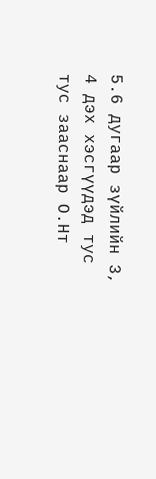5.6 дугаар зүйлийн 3, 4 дэх хэсгүүдэд тус тус зааснаар О.Нт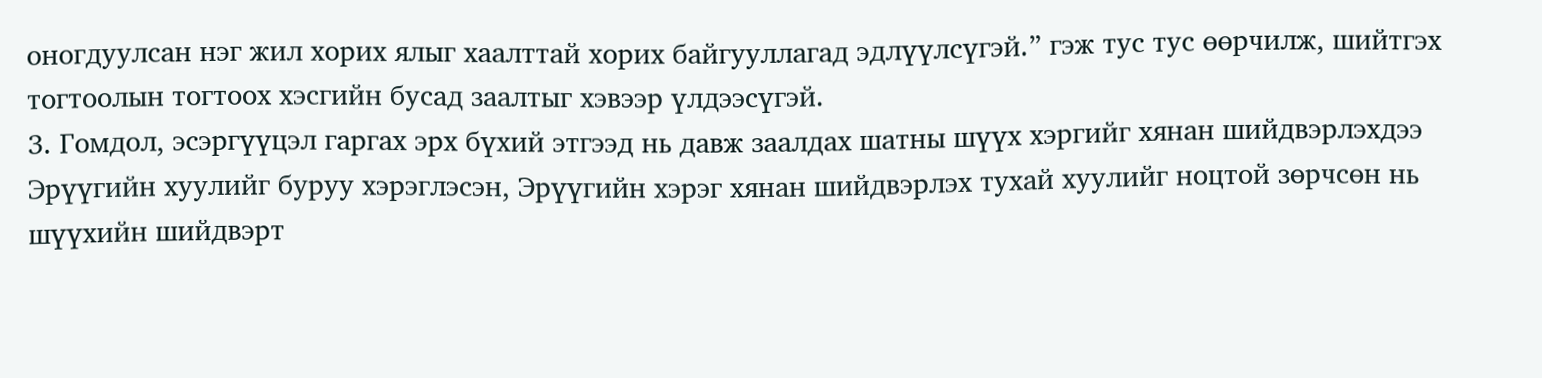оногдуулсан нэг жил хорих ялыг хаалттай хорих байгууллагад эдлүүлсүгэй.” гэж тус тус өөрчилж, шийтгэх тогтоолын тогтоох хэсгийн бусад заалтыг хэвээр үлдээсүгэй.
3. Гомдол, эсэргүүцэл гаргах эрх бүхий этгээд нь давж заалдах шатны шүүх хэргийг хянан шийдвэрлэхдээ Эрүүгийн хуулийг буруу хэрэглэсэн, Эрүүгийн хэрэг хянан шийдвэрлэх тухай хуулийг ноцтой зөрчсөн нь шүүхийн шийдвэрт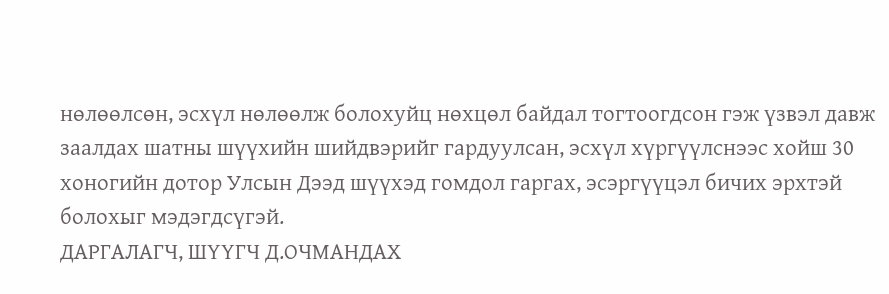нөлөөлсөн, эсхүл нөлөөлж болохуйц нөхцөл байдал тогтоогдсон гэж үзвэл давж заалдах шатны шүүхийн шийдвэрийг гардуулсан, эсхүл хүргүүлснээс хойш 30 хоногийн дотор Улсын Дээд шүүхэд гомдол гаргах, эсэргүүцэл бичих эрхтэй болохыг мэдэгдсүгэй.
ДАРГАЛАГЧ, ШҮҮГЧ Д.ОЧМАНДАХ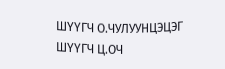ШҮҮГЧ О.ЧУЛУУНЦЭЦЭГ
ШҮҮГЧ Ц.ОЧ